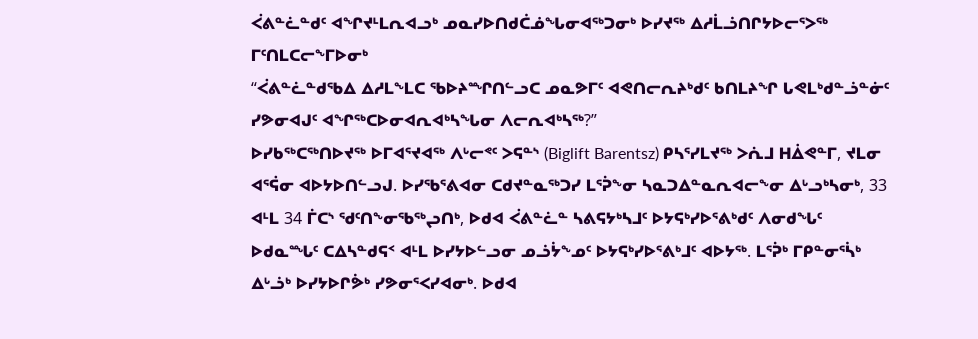ᐹᕕᓐᓛᓐᑯᑦ ᐊᖏᔪᒻᒪᕆᐊᓗᒃ ᓄᓇᓯᐅᑎᑯᑖᓅᖓᓂᐊᖅᑐᓂᒃ ᐅᓯᔪᖅ ᐃᓱᒫᓘᑎᒋᔭᐅᓕᕐᐳᖅ ᒥᑦᑎᒪᑕᓕᖕᒥᐅᓂᒃ
“ᐹᕕᓐᓛᓐᑯᖃᐃ ᐃᓱᒪᖕᒪᑕ ᖃᐅᔨᙱᑎᓪᓗᑕ ᓄᓇᕗᒥᑦ ᐊᕙᑎᓕᕆᔨᒃᑯᑦ ᑲᑎᒪᔨᖏ ᒐᕙᒪᒃᑯᓐᓘᓐᓃᑦ ᓯᕗᓂᐊᒍᑦ ᐊᖏᖅᑕᐅᓂᐊᕆᐊᒃᓴᖓᓂ ᐱᓕᕆᐊᒃᓴᖅ?”
ᐅᓯᑲᖅᑕᖅᑎᐅᔪᖅ ᐅᒥᐊᕐᔪᐊᖅ ᐱᒡᓕᕝᑦ ᐳᕋᓐᔅ (Biglift Barentsz) ᑭᓴᕐᓯᒪᔪᖅ ᐳᕇᒧ ᕼᐄᕙᓐᒥ, ᔪᒪᓂ ᐊᕐᕌᓂ ᐊᐅᔭᐅᑎᓪᓗᒍ. ᐅᓯᖃᕐᕕᐊᓂ ᑕᑯᔪᓐᓇᖅᑐᓯ ᒪᕐᕉᖕᓂ ᓴᓇᑐᐃᓐᓇᕆᐊᓕᖕᓂ ᐃᒡᓗᒃᓴᓂᒃ, 33 ᐊᒻᒪ 34 ᒦᑕᔅ ᖁᑦᑎᖕᓂᖃᖅᖢᑎᒃ, ᐅᑯᐊ ᐹᕕᓐᓛᓐ ᓴᕕᕋᔭᒃᓴᒧᑦ ᐅᔭᕋᒃᓯᐅᕐᕕᒃᑯᑦ ᐱᓂᑯᖓᑦ ᐅᑯᓇᙵᑦ ᑕᐃᓴᓐᑯᕋᑉ ᐊᒻᒪ ᐅᓯᔭᐅᓪᓗᓂ ᓄᓘᔮᖕᓄᑦ ᐅᔭᕋᒃᓯᐅᕐᕕᒃᒧᑦ ᐊᐅᔭᖅ. ᒪᕐᕉᒃ ᒥᑭᓐᓂᕐᓵᒃ ᐃᒡᓘᒃ ᐅᓯᔭᐅᒋᕘᒃ ᓯᕗᓂᕐᐸᓯᐊᓂᒃ. ᐅᑯᐊ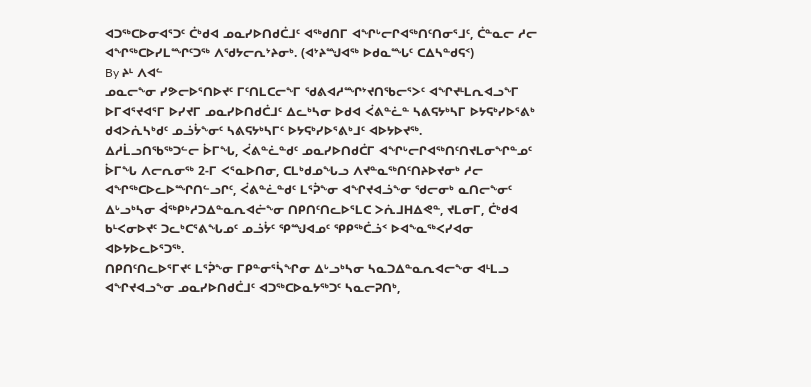ᐊᑐᖅᑕᐅᓂᐊᕐᑐᑦ ᑖᒃᑯᐊ ᓄᓇᓯᐅᑎᑯᑖᒧᑦ ᐊᖅᑯᑎᒥ ᐊᖏᒡᓕᒋᐊᖅᑎᑦᑎᓂᕐᒧᑦ, ᑖᓐᓇᓕ ᓱᓕ ᐊᖏᖅᑕᐅᓯᒪᙱᑦᑐᖅ ᐱᖁᔭᓕᕆᔾᔨᓂᒃ. (ᐊᔾᔨᙳᐊᖅ ᐅᑯᓇᙵᑦ ᑕᐃᓴᓐᑯᕋᑉ)
By ᔨᒻ ᐱᐊᓪ
ᓄᓇᓕᖕᓂ ᓯᕗᓕᐅᕐᑎᐅᔪᑦ ᒥᑦᑎᒪᑕᓕᖕᒥ ᖁᕕᐊᓱᙱᔾᔪᑎᖃᓕᕐᐳᑦ ᐊᖏᔪᒻᒪᕆᐊᓗᖕᒥ ᐅᒥᐊᕐᔪᐊᕐᒥ ᐅᓯᔪᒥ ᓄᓇᓯᐅᑎᑯᑖᒧᑦ ᐃᓚᒃᓴᓂ ᐅᑯᐊ ᐹᕕᓐᓛᓐ ᓴᕕᕋᔭᒃᓴᒥ ᐅᔭᕋᒃᓯᐅᕐᕕᒃ ᑯᐊᐳᕇᓴᒃᑯᑦ ᓄᓘᔮᖕᓂᑦ ᓴᕕᕋᔭᒃᓴᒥᑦ ᐅᔭᕋᒃᓯᐅᕐᕕᒃᒧᑦ ᐊᐅᔭᐅᔪᖅ.
ᐃᓱᒫᓗᑎᖃᖅᑐᓪᓕ ᐆᒥᖓ, ᐹᕕᓐᓛᓐᑯᑦ ᓄᓇᓯᐅᑎᑯᑖᒥ ᐊᖏᒡᓕᒋᐊᖅᑎᑦᑎᔪᒪᓂᖏᓐᓄᑦ ᐆᒥᖓ ᐱᓕᕆᓂᖅ 2-ᒥ ᐸᕐᓇᐅᑎᓂ, ᑕᒪᒃᑯᓄᖓᓗ ᐱᔪᓐᓇᖅᑎᑦᑎᔨᐅᔪᓂᒃ ᓱᓕ ᐊᖏᖅᑕᐅᓚᐅᙱᑎᓪᓗᒋᑦ, ᐹᕕᓐᓛᓐᑯᑦ ᒪᕐᕉᖕᓂ ᐊᖏᔪᐊᓘᖕᓂ ᖁᓕᓂᒃ ᓇᑎᓕᖕᓂᑦ ᐃᒡᓗᒃᓴᓂ ᐋᖅᑭᒃᓱᑐᐃᓐᓇᕆᐊᓖᖕᓂ ᑎᑭᑎᑦᑎᓚᐅᕐᒪᑕ ᐳᕇᒧᕼᐃᕙᓐ, ᔪᒪᓂᒥ, ᑖᒃᑯᐊ ᑲᒻᐸᓂᐅᔪᑦ ᑐᓚᒃᑕᕐᕕᖓᓄᑦ ᓄᓘᔮᑦ ᕿᙳᐊᓄᑦ ᕿᑭᖅᑖᓘᑉ ᐅᐊᖕᓇᖅᐸᓯᐊᓂ ᐊᐅᔭᐅᓚᐅᕐᑐᖅ.
ᑎᑭᑎᑦᑎᓚᐅᕐᒥᔪᑦ ᒪᕐᕉᖕᓂ ᒥᑭᓐᓂᕐᓵᖏᓂ ᐃᒡᓗᒃᓴᓂ ᓴᓇᑐᐃᓐᓇᕆᐊᓕᖕᓂ ᐊᒻᒪᓗ ᐊᖏᔪᐊᓗᖕᓂ ᓄᓇᓯᐅᑎᑯᑖᒧᑦ ᐊᑐᖅᑕᐅᓇᔭᖅᑐᑦ ᓴᓇᓕᕈᑎᒃ,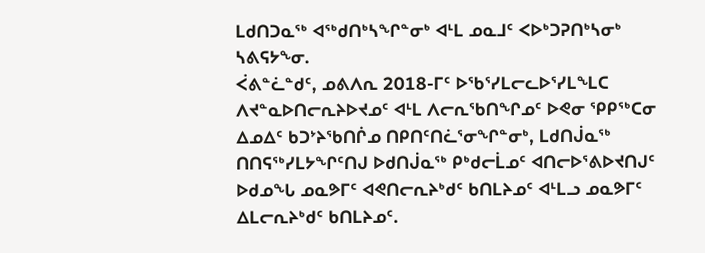ᒪᑯᑎᑐᓇᖅ ᐊᖅᑯᑎᒃᓴᖏᓐᓂᒃ ᐊᒻᒪ ᓄᓇᒧᑦ ᐸᐅᒃᑐᕈᑎᒃᓴᓂᒃ ᓴᕕᕋᔭᖕᓂ.
ᐹᕕᓐᓛᓐᑯᑦ, ᓄᕕᐱᕆ 2018-ᒥᑦ ᐅᖃᕐᓯᒪᓕᓚᐅᕐᓯᒪᖕᒪᑕ ᐱᔪᓐᓇᐅᑎᓕᕆᔨᐅᔪᓄᑦ ᐊᒻᒪ ᐱᓕᕆᖃᑎᖏᓄᑦ ᐅᕙᓂ ᕿᑭᖅᑕᓂ ᐃᓄᐃᑦ ᑲᑐᔾᔨᖃᑎᒌᓄ ᑎᑭᑎᑦᑎᓛᕐᓂᖏᓐᓂᒃ, ᒪᑯᑎᒎᓇᖅ ᑎᑎᕋᖅᓯᒪᔭᖏᑦᑎᒍ ᐅᑯᑎᒎᓇᖅ ᑭᒃᑯᓕᒫᓄᑦ ᐊᑎᓕᐅᕐᕕᐅᔪᑎᒍᑦ ᐅᑯᓄᖓ ᓄᓇᕗᒥᑦ ᐊᕙᑎᓕᕆᔨᒃᑯᑦ ᑲᑎᒪᔨᓄᑦ ᐊᒻᒪᓗ ᓄᓇᕗᒥᑦ ᐃᒪᓕᕆᔨᒃᑯᑦ ᑲᑎᒪᔨᓄᑦ.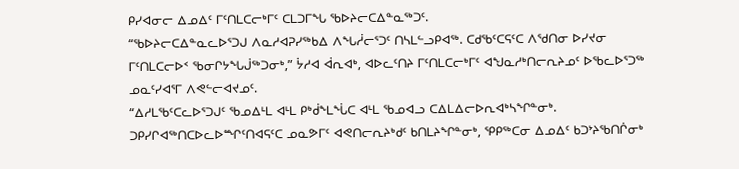ᑭᓯᐊᓂᓕ ᐃᓄᐃᑦ ᒥᑦᑎᒪᑕᓕᒃᒥᑦ ᑕᒪᑐᒥᖓ ᖃᐅᔨᓕᑕᐃᓐᓇᖅᑐᑦ.
“ᖃᐅᔨᓕᑕᐃᓐᓇᓚᐅᕐᑐᒍ ᐱᓇᓱᐊᕈᓯᖅᑲᐃ ᐱᖓᓲᓕᕐᑐᑦ ᑎᓴᒪᓪᓗᑭᐊᖅ. ᑕᑯᖃᑦᑕᕋᑦᑕ ᐱᖁᑎᓂ ᐅᓯᔪᓂ ᒥᑦᑎᒪᑕᓕᐅᑉ ᖃᓂᒋᔭᖓᒎᖅᑐᓂᒃ,” ᔮᓱᐊ ᐋᕆᐊᒃ, ᐊᐅᓚᑦᑎᔨ ᒥᑦᑎᒪᑕᓕᒃᒥᑦ ᐊᖑᓇᓱᒃᑎᓕᕆᔨᓄᑦ ᐅᖃᓚᐅᕐᑐᖅ ᓄᓇᑦᓯᐊᕐᒥ ᐱᕙᓪᓕᐊᔪᓄᑦ.
“ᐃᓱᒪᖃᑦᑕᓚᐅᕐᑐᒍᑦ ᖃᓄᐃᒻᒪ ᐊᒻᒪ ᑭᒃᑰᖕᒪᖔᑕ ᐊᒻᒪ ᖃᓄᐊᓗ ᑕᐃᒪᐃᓕᐅᕆᐊᒃᓴᖏᓐᓂᒃ. ᑐᑭᓯᒋᐊᖅᑎᑕᐅᓚᐅᙱᑦᑎᐊᕋᑦᑕ ᓄᓇᕗᒥᑦ ᐊᕙᑎᓕᕆᔨᒃᑯᑦ ᑲᑎᒪᔨᖏᓐᓂᒃ, ᕿᑭᖅᑕᓂ ᐃᓄᐃᑦ ᑲᑐᔾᔨᖃᑎᒌᓂᒃ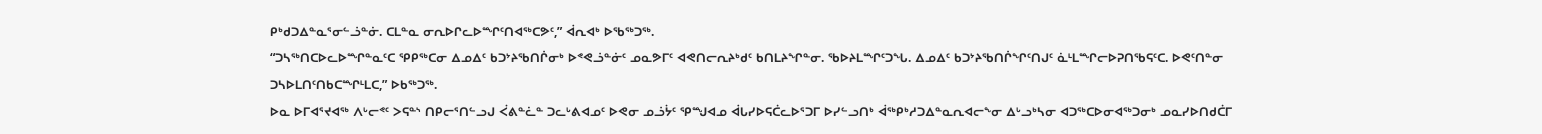ᑭᒃᑯᑐᐃᓐᓇᕐᓂᓪᓘᓐᓃ. ᑕᒪᓐᓇ ᓂᕆᐅᒋᓚᐅᙱᑦᑎᐊᖅᑕᕗᑦ,” ᐋᕆᐊᒃ ᐅᖃᖅᑐᖅ.
“ᑐᓴᖅᑎᑕᐅᓚᐅᙱᓐᓇᑦᑕ ᕿᑭᖅᑕᓂ ᐃᓄᐃᑦ ᑲᑐᔾᔨᖃᑎᒌᓂᒃ ᐅᕝᕙᓘᓐᓃᑦ ᓄᓇᕗᒥᑦ ᐊᕙᑎᓕᕆᔨᒃᑯᑦ ᑲᑎᒪᔨᖏᓐᓂ. ᖃᐅᔨᒪᙱᑦᑐᖓ. ᐃᓄᐃᑦ ᑲᑐᔾᔨᖃᑎᒌᖏᑦᑎᒍᑦ ᓈᒻᒪᙱᓕᐅᕈᑎᖃᕋᑦᑕ. ᐅᕙᑦᑎᓐᓂ ᑐᓴᐅᒪᑎᑦᑎᑲᑕᙱᒻᒪᑕ,” ᐅᑲᖅᑐᖅ.
ᐅᓇ ᐅᒥᐊᕐᔪᐊᖅ ᐱᒡᓕᕝᑦ ᐳᕋᓐᔅ ᑎᑭᓕᕐᑎᓪᓗᒍ ᐹᕕᓐᓛᓐ ᑐᓚᒡᕕᐊᓄᑦ ᐅᕙᓂ ᓄᓘᔮᑦ ᕿᙳᐊᓄ ᐋᒐᓯᐅᕋᑖᓚᐅᕐᑐᒥ ᐅᓯᓪᓗᑎᒃ ᐋᖅᑭᒃᓱᑐᐃᓐᓇᕆᐊᓕᖕᓂ ᐃᒡᓗᒃᓴᓂ ᐊᑐᖅᑕᐅᓂᐊᖅᑐᓂᒃ ᓄᓇᓯᐅᑎᑯᑖᒥ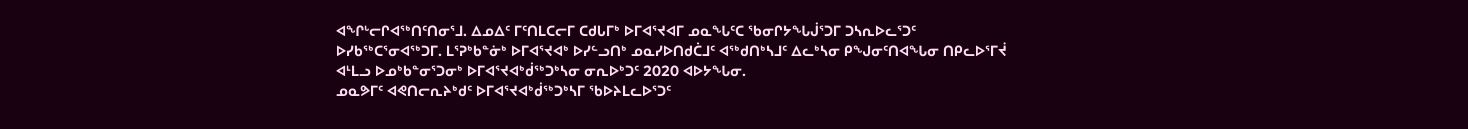ᐊᖏᒡᓕᒋᐊᖅᑎᑦᑎᓂᕐᒧ. ᐃᓄᐃᑦ ᒥᑦᑎᒪᑕᓕᒥ ᑕᑯᒐᒥᒃ ᐅᒥᐊᕐᔪᐊᒥ ᓄᓇᖓᑦᑕ ᖃᓂᒋᔭᖓᒎᕐᑐᒥ ᑐᓴᕆᐅᓚᕐᑐᑦ ᐅᓯᑲᖅᑕᕐᓂᐊᖅᑐᒥ. ᒪᕐᕈᒃᑲᓐᓃᒃ ᐅᒥᐊᕐᔪᐊᒃ ᐅᓯᓪᓗᑎᒃ ᓄᓇᓯᐅᑎᑯᑖᒧᑦ ᐊᖅᑯᑎᒃᓴᒧᑦ ᐃᓚᒃᓴᓂ ᑭᖑᓂᑦᑎᐊᖓᓂ ᑎᑭᓚᐅᕐᒥᔫ ᐊᒻᒪᓗ ᐅᓄᒃᑲᓐᓂᕐᑐᓂᒃ ᐅᒥᐊᕐᔪᐊᒃᑰᖅᑐᒃᓴᓂ ᓂᕆᐅᒃᑐᑦ 2020 ᐊᐅᔭᖓᓂ.
ᓄᓇᕗᒥᑦ ᐊᕙᑎᓕᕆᔨᒃᑯᑦ ᐅᒥᐊᕐᔪᐊᒃᑰᖅᑐᒃᓴᒥ ᖃᐅᔨᒪᓚᐅᕐᑐᑦ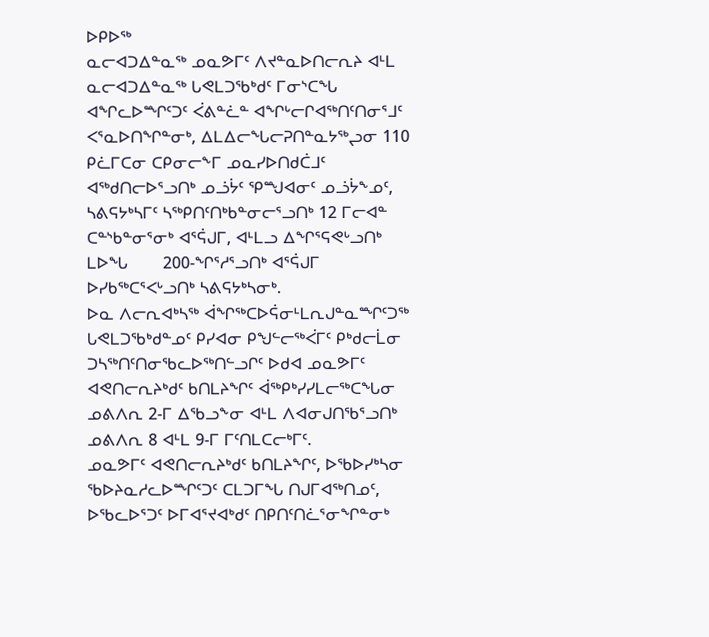ᐅᑭᐅᖅ
ᓇᓕᐊᑐᐃᓐᓇᖅ ᓄᓇᕗᒥᑦ ᐱᔪᓐᓇᐅᑎᓕᕆᔨ ᐊᒻᒪ ᓇᓕᐊᑐᐃᓐᓇᖅ ᒐᕙᒪᑐᖃᒃᑯᑦ ᒥᓂᔅᑕᖓ ᐊᖏᓚᐅᙱᑦᑐᑦ ᐹᕕᓐᓛᓐ ᐊᖏᒡᓕᒋᐊᖅᑎᑦᑎᓂᕐᒧᑦ ᐸᕐᓇᐅᑎᖏᓐᓂᒃ, ᐃᒪᐃᓕᖓᓕᕈᑎᓐᓇᔭᖅᖢᓂ 110 ᑭᓛᒥᑕᓂ ᑕᑭᓂᓕᖕᒥ ᓄᓇᓯᐅᑎᑯᑖᒧᑦ ᐊᖅᑯᑎᓕᐅᕐᓗᑎᒃ ᓄᓘᔮᑦ ᕿᙳᐊᓂᑦ ᓄᓘᔮᖕᓄᑦ, ᓴᕕᕋᔭᒃᓴᒥᑦ ᓴᖅᑭᑎᑦᑎᒃᑲᓐᓂᓕᕐᓗᑎᒃ 12 ᒥᓕᐊᓐ ᑕᓐᔅᑲᓐᓂᕐᓂᒃ ᐊᕐᕌᒍᒥ, ᐊᒻᒪᓗ ᐃᖏᕐᕋᕙᒡᓗᑎᒃ ᒪᐅᖓ       200-ᖏᕐᓱᕐᓗᑎᒃ ᐊᕐᕌᒍᒥ ᐅᓯᑲᖅᑕᕐᐸᒡᓗᑎᒃ ᓴᕕᕋᔭᒃᓴᓂᒃ.
ᐅᓇ ᐱᓕᕆᐊᒃᓴᖅ ᐋᖏᖅᑕᐅᕌᓂᒻᒪᕆᒍᓐᓇᙱᑦᑐᖅ ᒐᕙᒪᑐᖃᒃᑯᓐᓄᑦ ᑭᓯᐊᓂ ᑭᖑᓪᓕᖅᐹᒥᑦ ᑭᒃᑯᓕᒫᓂ ᑐᓴᖅᑎᑦᑎᓂᖃᓚᐅᖅᑎᓪᓗᒋᑦ ᐅᑯᐊ ᓄᓇᕗᒥᑦ ᐊᕙᑎᓕᕆᔨᒃᑯᑦ ᑲᑎᒪᔨᖏᑦ ᐋᖅᑭᒃᓯᓯᒪᓕᖅᑕᖓᓂ ᓄᕕᐱᕆ 2-ᒥ ᐃᖃᓗᖕᓂ ᐊᒻᒪ ᐱᐊᓂᒍᑎᖃᕐᓗᑎᒃ ᓄᕕᐱᕆ 8 ᐊᒻᒪ 9-ᒥ ᒥᑦᑎᒪᑕᓕᒃᒥᑦ.
ᓄᓇᕗᒥᑦ ᐊᕙᑎᓕᕆᔨᒃᑯᑦ ᑲᑎᒪᔨᖏᑦ, ᐅᖃᐅᓯᒃᓴᓂ ᖃᐅᔨᓇᓱᓚᐅᙱᑦᑐᑦ ᑕᒪᑐᒥᖓ ᑎᒍᒥᐊᖅᑎᓄᑦ,
ᐅᖃᓚᐅᕐᑐᑦ ᐅᒥᐊᕐᔪᐊᒃᑯᑦ ᑎᑭᑎᑦᑎᓛᕐᓂᖏᓐᓂᒃ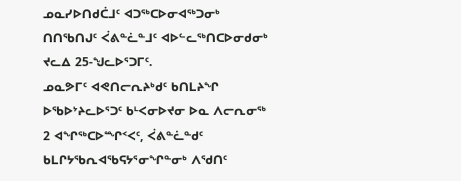ᓄᓇᓯᐅᑎᑯᑖᒧᑦ ᐊᑐᖅᑕᐅᓂᐊᖅᑐᓂᒃ ᑎᑎᖃᑎᒍᑦ ᐹᕕᓐᓛᓐᒧᑦ ᐊᐅᓪᓚᖅᑎᑕᐅᓂᑯᓂᒃ ᔪᓚᐃ 25-ᖑᓚᐅᕐᑐᒥᑦ.
ᓄᓇᕗᒥᑦ ᐊᕙᑎᓕᕆᔨᒃᑯᑦ ᑲᑎᒪᔨᖏ ᐅᖃᐅᔾᔨᓚᐅᕐᑐᑦ ᑲᒻᐸᓂᐅᔪᓂ ᐅᓇ ᐱᓕᕆᓂᖅ 2 ᐊᖏᖅᑕᐅᙱᑉᐸᑦ, ᐹᕕᓐᓛᓐᑯᑦ ᑲᒪᒋᔭᖃᕆᐊᖃᕋᔭᕐᓂᖏᓐᓂᒃ ᐱᖁᑎᑦ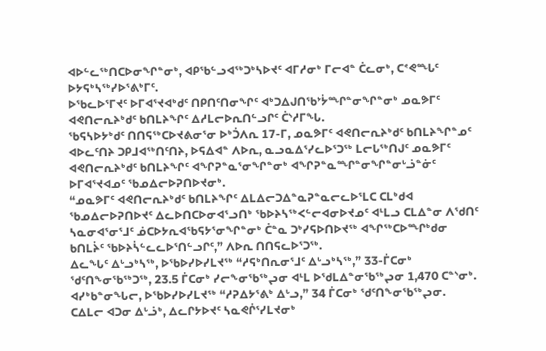ᐊᐅᓪᓚᖅᑎᑕᐅᓂᖏᓐᓂᒃ, ᐊᑭᖃᓪᓗᐊᖅᑐᒃᓴᐅᔪᑦ ᐊᒥᓱᓂᒃ ᒥᓕᐊᓐ ᑖᓚᓂᒃ, ᑕᕝᕙᙵᑦ ᐅᔭᕋᒃᓴᖅᓯᐅᕐᕕᒃᒥᑦ.
ᐅᖃᓚᐅᕐᒥᔪᑦ ᐅᒥᐊᕐᔪᐊᒃᑯᑦ ᑎᑭᑎᑦᑎᓂᖏᑦ ᐊᒃᑐᐃᒍᑎᖃᔾᔮᙱᓐᓂᖏᓐᓂᒃ ᓄᓇᕗᒥᑦ ᐊᕙᑎᓕᕆᔨᒃᑯᑦ ᑲᑎᒪᔨᖏᑦ ᐃᓱᒪᓕᐅᕆᑎᓪᓗᒋᑦ ᑖᔅᓱᒥᖓ.
ᖃᕋᓴᐅᔭᒃᑯᑦ ᑎᑎᕋᖅᑕᐅᔪᕕᓂᕐᓂ ᐅᒃᑑᐱᕆ 17-ᒥ, ᓄᓇᕗᒥᑦ ᐊᕙᑎᓕᕆᔨᒃᑯᑦ ᑲᑎᒪᔨᖏᓐᓄᑦ ᐊᐅᓚᑦᑎᔨ ᑐᑭᒧᐊᖅᑎᑦᑎᔨ, ᐅᕋᐃᐊᓐ ᐱᐅᕆ, ᓇᓗᓇᐃᕐᓯᓚᐅᕐᑐᖅ ᒪᓕᒐᖅᑎᒍᑦ ᓄᓇᕗᒥᑦ ᐊᕙᑎᓕᕆᔨᒃᑯᑦ ᑲᑎᒪᔨᖏᑦ ᐊᖏᕈᓐᓇᕐᓂᖏᓐᓂᒃ ᐊᖏᕈᓐᓇᙱᓐᓂᖏᓐᓂᒡᓘᓐᓃᑦ ᐅᒥᐊᕐᔪᐊᓄᑦ ᖃᓄᐃᓕᐅᕈᑎᐅᔪᓂᒃ.
“ᓄᓇᕗᒥᑦ ᐊᕙᑎᓕᕆᔨᒃᑯᑦ ᑲᑎᒪᔨᖏᑦ ᐃᒪᐃᓕᑐᐃᓐᓇᕈᓐᓇᓕᓚᐅᕐᒪᑕ ᑕᒪᒃᑯᐊ ᖃᓄᐃᓕᐅᕈᑎᐅᔪᑦ ᐃᓚᐅᑎᑕᐅᓂᐊᕐᓗᑎᒃ ᖃᐅᔨᓴᖅᐸᓪᓕᐊᓂᐅᔪᓄᑦ ᐊᒻᒪᓗ ᑕᒪᐃᓐᓂ ᐱᖁᑎᑦ ᓴᓇᓂᐊᕐᓂᕐᒧᑦ ᓅᑕᐅᔭᕆᐊᖃᕋᔭᕐᓂᖏᓐᓂᒃ ᑖᓐᓇ ᑐᒃᓯᕋᐅᑎᐅᔪᖅ ᐊᖏᖅᑕᐅᙱᒃᑯᓂ ᑲᑎᒪᔩᑦ ᖃᐅᔨᓵᓪᓚᓚᐅᕐᑎᓪᓗᒋᑦ,” ᐱᐅᕆ ᑎᑎᕋᓚᐅᕐᑐᖅ.
ᐃᓚᖓᑦ ᐃᒡᓗᒃᓴᖅ, ᐅᖃᐅᓯᐅᓯᒪᔪᖅ “ᓱᕋᒃᑎᕆᓂᕐᒧᑦ ᐃᒡᓗᒃᓴᖅ,” 33-ᒦᑕᓂᒃ ᖁᑦᑎᖕᓂᖃᖅᑐᖅ, 23.5 ᒦᑕᓂᒃ ᓯᓕᖕᓂᖃᖅᖢᓂ ᐊᒻᒪ ᐅᖁᒪᐃᓐᓂᖃᖅᖢᓂ 1,470 ᑕᓐᔅᓂᒃ. ᐊᓯᒃᑲᓐᓂᖓᓕ, ᐅᖃᐅᓯᐅᓯᒪᔪᖅ “ᓱᕈᐃᔭᕐᕕᒃ ᐃᒡᓗ,” 34 ᒦᑕᓂᒃ ᖁᑦᑎᖕᓂᖃᖅᖢᓂ.
ᑕᐃᒪᓕ ᐊᑐᓂ ᐃᒡᓘᒃ, ᐃᓚᒋᔭᐅᔪᑦ ᓴᓇᕙᒌᕐᓯᒪᔪᓂᒃ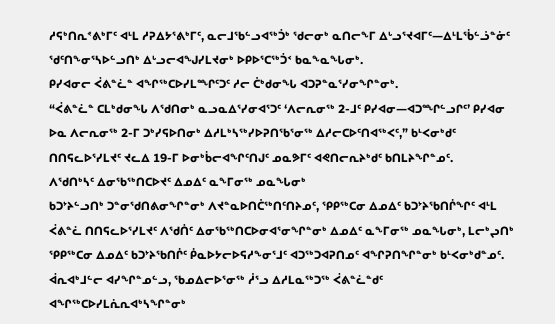ᓱᕋᒃᑎᕆᕝᕕᒃᒥᑦ ᐊᒻᒪ ᓱᕈᐃᔭᕐᕕᒃᒥᑦ, ᓇᓕᒧᖃᓪᓗᐊᖅᑑᒃ ᖁᓕᓂᒃ ᓇᑎᓕᖕᒥ ᐃᒡᓗᕐᔪᐊᒥᑦ—ᐃᒻᒪᖄᓪᓘᓐᓃᑦ ᖁᑦᑎᖕᓂᕐᓴᐅᓪᓗᑎᒃ ᐃᒡᓗᓕᐊᖑᓯᒪᔪᓂᒃ ᐅᑭᐅᕐᑕᖅᑑᑉ ᑲᓇᖕᓇᖓᓂᒃ.
ᑭᓯᐊᓂᓕ ᐹᕕᓐᓛᓐ ᐊᖏᖅᑕᐅᓯᒪᙱᑦᑐᑦ ᓱᓕ ᑖᒃᑯᓂᖓ ᐊᑐᕈᓐᓇᕐᓯᓂᖏᓐᓂᒃ.
“ᐹᕕᓐᓛᓐ ᑕᒪᒃᑯᓂᖓ ᐱᖁᑎᓂᒃ ᓇᓗᓇᐃᕐᓯᓂᐊᕐᑐᑦ ‘ᐱᓕᕆᓂᖅ 2-ᒧᑦ ᑭᓯᐊᓂ—ᐊᑐᙱᓪᓗᒋᑦ’ ᑭᓯᐊᓂ ᐅᓇ ᐱᓕᕆᓂᖅ 2-ᒥ ᑐᒃᓯᕋᐅᑎᓂᒃ ᐃᓱᒪᒃᓴᖅᓯᐅᕈᑎᖃᕐᓂᖅ ᐃᓱᓕᑕᐅᑦᑎᐊᖅᐸᑦ,” ᑲᒻᐸᓂᒃᑯᑦ ᑎᑎᕋᓚᐅᕐᓯᒪᔪᑦ ᔪᓚᐃ 19-ᒥ ᐅᓂᒃᑳᓕᐊᖏᑦᑎᒍᑦ ᓄᓇᕗᒥᑦ ᐊᕙᑎᓕᕆᔨᒃᑯᑦ ᑲᑎᒪᔨᖏᓐᓄᑦ.
ᐱᖁᑎᒃᓴᑦ ᐃᓂᖃᖅᑎᑕᐅᔪᑦ ᐃᓄᐃᑦ ᓇᖕᒥᓂᖅ ᓄᓇᖓᓂᒃ
ᑲᑐᔾᔨᓪᓗᑎᒃ ᑐᓐᓂᖁᑎᕕᓂᖏᓐᓂᒃ ᐱᔪᓐᓇᐅᑎᑖᖅᑎᑦᑎᔨᓄᑦ, ᕿᑭᖅᑕᓂ ᐃᓄᐃᑦ ᑲᑐᔾᔨᖃᑎᒌᖏᑦ ᐊᒻᒪ ᐹᕕᓐᓛ ᑎᑎᕋᓚᐅᕐᓯᒪᔪᑦ ᐱᖁᑏᑦ ᐃᓂᖃᖅᑎᑕᐅᓂᐊᕐᓂᖏᓐᓂᒃ ᐃᓄᐃᑦ ᓇᖕᒥᓂᖅ ᓄᓇᖓᓂᒃ, ᒪᓕᒃᖢᑎᒃ ᕿᑭᖅᑕᓂ ᐃᓄᐃᑦ ᑲᑐᔾᔨᖃᑎᒌᑦ ᑮᓇᐅᔭᓕᐅᕋᓱᖕᓂᕐᒧᑦ ᐊᑐᖅᑐᐊᕈᑎᓄᑦ ᐊᖏᕈᑎᖏᓐᓂᒃ ᑲᒻᐸᓂᒃᑯᓐᓄᑦ.
ᐋᕆᐊᒃᒧᓪᓕ ᐊᓯᖏᓐᓄᓪᓗ, ᖃᓄᐃᓕᐅᕐᓂᖅ ᓲᕐᓗ ᐃᓱᒪᓇᖅᑐᖅ ᐹᕕᓐᓛᓐᑯᑦ ᐊᖏᖅᑕᐅᓯᒪᕇᕆᐊᒃᓴᖏᓐᓂᒃ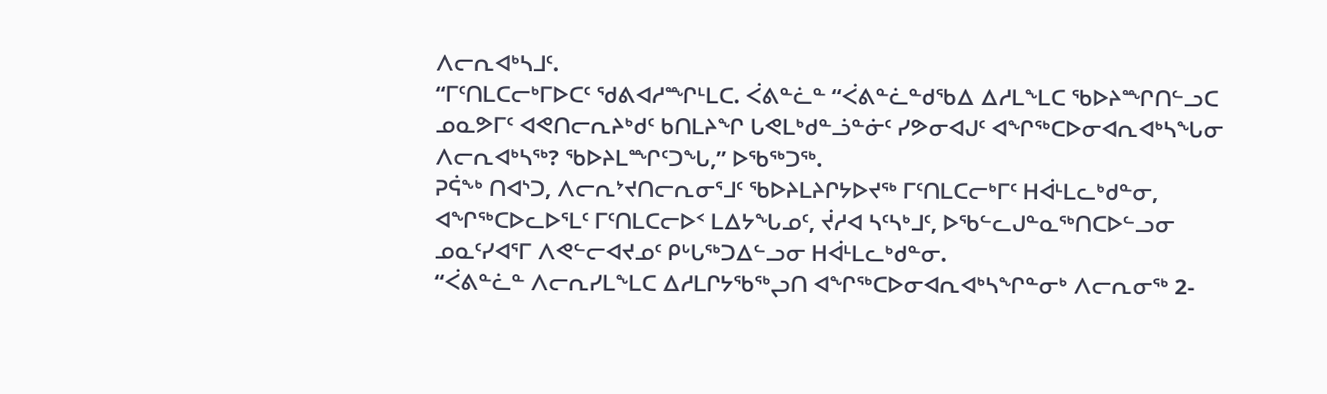ᐱᓕᕆᐊᒃᓴᒧᑦ.
“ᒥᑦᑎᒪᑕᓕᒃᒥᐅᑕᑦ ᖁᕕᐊᓱᙱᒻᒪᑕ. ᐹᕕᓐᓛᓐ “ᐹᕕᓐᓛᓐᑯᖃᐃ ᐃᓱᒪᖕᒪᑕ ᖃᐅᔨᙱᑎᓪᓗᑕ ᓄᓇᕗᒥᑦ ᐊᕙᑎᓕᕆᔨᒃᑯᑦ ᑲᑎᒪᔨᖏ ᒐᕙᒪᒃᑯᓐᓘᓐᓃᑦ ᓯᕗᓂᐊᒍᑦ ᐊᖏᖅᑕᐅᓂᐊᕆᐊᒃᓴᖓᓂ ᐱᓕᕆᐊᒃᓴᖅ? ᖃᐅᔨᒪᙱᑦᑐᖓ,” ᐅᖃᖅᑐᖅ.
ᕈᕌᖕᒃ ᑎᐊᔅᑐ, ᐱᓕᕆᔾᔪᑎᓕᕆᓂᕐᒧᑦ ᖃᐅᔨᒪᔨᒋᔭᐅᔪᖅ ᒥᑦᑎᒪᑕᓕᒃᒥᑦ ᕼᐋᒻᒪᓚᒃᑯᓐᓂ, ᐊᖏᖅᑕᐅᓚᐅᕐᒪᑦ ᒥᑦᑎᒪᑕᓕᐅᑉ ᒪᐃᔭᖓᓄᑦ, ᔫᓱᐊ ᓴᑦᓴᒃᒧᑦ, ᐅᖃᓪᓚᒍᓐᓇᖅᑎᑕᐅᓪᓗᓂ ᓄᓇᑦᓯᐊᕐᒥ ᐱᕙᓪᓕᐊᔪᓄᑦ ᑭᒡᒐᖅᑐᐃᓪᓗᓂ ᕼᐋᒻᒪᓚᒃᑯᓐᓂ.
“ᐹᕕᓐᓛᓐ ᐱᓕᕆᓯᒪᖕᒪᑕ ᐃᓱᒪᒋᔭᖃᖅᖢᑎ ᐊᖏᖅᑕᐅᓂᐊᕆᐊᒃᓴᖏᓐᓂᒃ ᐱᓕᕆᓂᖅ 2-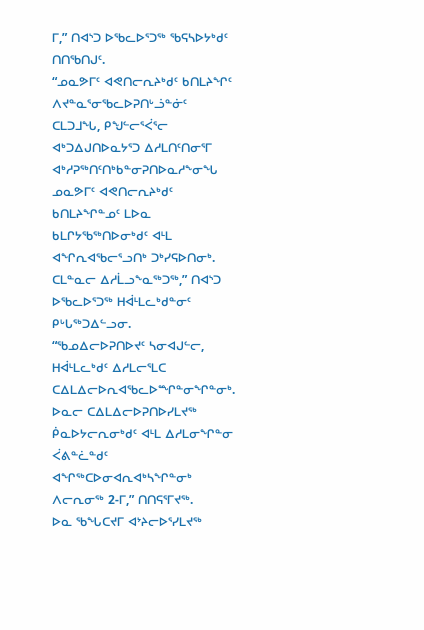ᒥ,” ᑎᐊᔅᑐ ᐅᖃᓚᐅᕐᑐᖅ ᖃᕋᓴᐅᔭᒃᑯᑦ ᑎᑎᖃᑎᒍᑦ.
“ᓄᓇᕗᒥᑦ ᐊᕙᑎᓕᕆᔨᒃᑯᑦ ᑲᑎᒪᔨᖏᑦ ᐱᔪᓐᓇᕐᓂᖃᓚᐅᕈᑎᒡᓘᓐᓃᑦ ᑕᒪᑐᒧᖓ, ᑭᖑᓪᓕᕐᐹᕐᓕ ᐊᒃᑐᐃᒍᑎᐅᓇᔭᕐᑐ ᐃᓱᒪᑎᑦᑎᓂᕐᒥ ᐊᒃᓱᕈᖅᑎᑦᑎᒃᑲᓐᓂᕈᑎᐅᓇᓱᖕᓂᖓ ᓄᓇᕗᒥᑦ ᐊᕙᑎᓕᕆᔨᒃᑯᑦ ᑲᑎᒪᔨᖏᓐᓄᑦ ᒪᐅᓇ ᑲᒪᒋᔭᖃᖅᑎᐅᓂᒃᑯᑦ ᐊᒻᒪ ᐊᖏᕆᐊᖃᓕᕐᓗᑎᒃ ᑐᒃᓯᕋᐅᑎᓂᒃ. ᑕᒪᓐᓇᓕ ᐃᓱᒫᓗᖕᓇᖅᑐᖅ,” ᑎᐊᔅᑐ ᐅᖃᓚᐅᕐᑐᖅ ᕼᐋᒻᒪᓚᒃᑯᓐᓂᑦ ᑭᒡᒐᖅᑐᐃᓪᓗᓂ.
“ᖃᓄᐃᓕᐅᕈᑎᐅᔪᑦ ᓴᓂᐊᒍᓪᓕ, ᕼᐋᒻᒪᓚᒃᑯᑦ ᐃᓱᒪᓕᕐᒪᑕ ᑕᐃᒪᐃᓕᐅᕆᐊᖃᓚᐅᙱᓐᓂᖏᓐᓂᒃ. ᐅᓇᓕ ᑕᐃᒪᐃᓕᐅᕈᑎᐅᓯᒪᔪᖅ ᑮᓇᐅᔭᓕᕆᓂᒃᑯᑦ ᐊᒻᒪ ᐃᓱᒪᓂᖏᓐᓂ ᐹᕕᓐᓛᓐᑯᑦ ᐊᖏᖅᑕᐅᓂᐊᕆᐊᒃᓴᖏᓐᓂᒃ ᐱᓕᕆᓂᖅ 2-ᒥ,” ᑎᑎᕋᕐᒥᔪᖅ.
ᐅᓇ ᖃᖓᑕᔪᒥ ᐊᔾᔨᓕᐅᕐᓯᒪᔪᖅ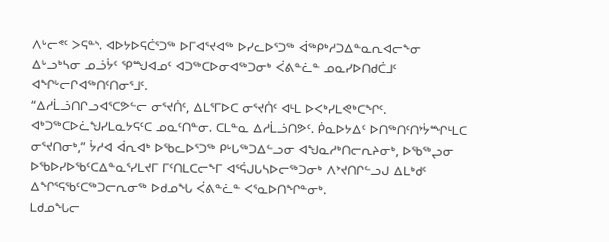ᐱᒡᓕᕝᑦ ᐳᕋᓐᔅ. ᐊᐅᔭᐅᕋᑖᕐᑐᖅ ᐅᒥᐊᕐᔪᐊᖅ ᐅᓯᓚᐅᕐᑐᖅ ᐋᖅᑭᒃᓱᑐᐃᓐᓇᕆᐊᓕᖕᓂ ᐃᒡᓗᒃᓴᓂ ᓄᓘᔮᑦ ᕿᙳᐊᓄᑦ ᐊᑐᖅᑕᐅᓂᐊᖅᑐᓂᒃ ᐹᕕᓐᓛᓐ ᓄᓇᓯᐅᑎᑯᑖᒧᑦ ᐊᖏᒡᓕᒋᐊᖅᑎᑦᑎᓂᕐᒧᑦ.
“ᐃᓱᒫᓘᑎᒋᓗᐊᕐᑕᕗᓪᓕ ᓂᕐᔪᑏᑦ, ᐃᒪᕐᒥᐅᑕ ᓂᕐᔪᑏᑦ ᐊᒻᒪ ᐅᐸᒃᓯᒪᕙᒃᑕᖏᑦ. ᐊᒃᑐᖅᑕᐅᓛᖑᓯᒪᓇᔭᕋᑦᑕ ᓄᓇᑦᑎᓐᓂ. ᑕᒪᓐᓇ ᐃᓱᒫᓘᑎᕗᑦ. ᑮᓇᐅᔭᐃᑦ ᐅᑎᖅᑎᑦᑎᔾᔮᙱᒻᒪᑕ ᓂᕐᔪᑎᓂᒃ,” ᔮᓱᐊ ᐋᕆᐊᒃ ᐅᖃᓚᐅᕐᑐᖅ ᑭᒡᒐᖅᑐᐃᓪᓗᓂ ᐊᖑᓇᓱᒃᑎᓕᕆᔨᓂᒃ, ᐅᖃᖅᖢᓂ ᐅᖃᐅᓯᐅᖃᑦᑕᐃᓐᓇᕐᓯᒪᔪᒥ ᒥᑦᑎᒪᑕᓕᖕᒥ ᐊᕐᕌᒍᒐᓴᐅᓕᖅᑐᓂᒃ ᐱᔾᔪᑎᒋᓪᓗᒍ ᐃᒪᒃᑯᑦ ᐃᖏᕐᕋᖃᑦᑕᖅᑐᓕᕆᓂᖅ ᐅᑯᓄᖓ ᐹᕕᓐᓛᓐ ᐸᕐᓇᐅᑎᖏᓐᓂᒃ.
ᒪᑯᓄᖓᓕ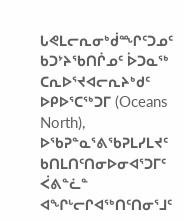ᒐᕙᒪᓕᕆᓂᒃᑰᙱᑦᑐᓄᑦ ᑲᑐᔾᔨᖃᑎᒌᓄᑦ ᐆᑐᓇᖅ ᑕᕆᐅᕐᔪᐊᓕᕆᔨᒃᑯᑦ ᐅᑭᐅᕐᑕᖅᑐᒥ (Oceans North), ᐅᖃᕈᓐᓇᕐᕕᖃᕈᒪᓯᒪᔪᑦ ᑲᑎᒪᑎᑦᑎᓂᐅᓂᐊᕐᑐᒥᑦ ᐹᕕᓐᓛᓐ ᐊᖏᒡᓕᒋᐊᖅᑎᑦᑎᓂᕐᒧᑦ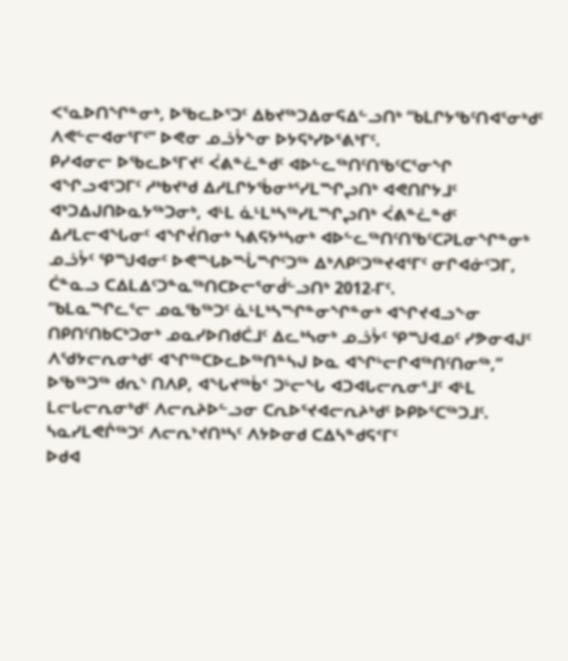ᐸᕐᓇᐅᑎᖏᓐᓂᒃ, ᐅᖃᓚᐅᕐᑐᑦ ᐃᑲᔪᖅᑐᐃᓂᕋᐃᓪᓗᑎᒃ “ᑲᒪᒋᔭᖃᑦᑎᐊᕐᓂᒃᑯᑦ ᐱᕙᓪᓕᐊᓂᕐᒥᑦ” ᐅᕙᓂ ᓄᓘᔮᖕᓂ ᐅᔭᕋᒃᓯᐅᕐᕕᒃᒥᑦ.
ᑭᓯᐊᓂᓕ ᐅᖃᓚᐅᕐᒥᔪᑦ ᐹᕕᓐᓛᓐᑯᑦ ᐊᐅᓪᓚᖅᑎᑦᑎᖃᑦᑕᕐᓂᖏ ᐊᖏᓗᐊᕐᑐᒥᑦ ᓱᒃᑲᔪᒃᑯ ᐃᓱᒪᒋᔭᖄᓂᒃᕐᓯᒪᙱᖢᑎᒃ ᐊᕙᑎᒋᔭᒧᑦ ᐊᒃᑐᐃᒍᑎᐅᓇᔭᖅᑐᓂᒃ, ᐊᒻᒪ ᓈᒻᒪᒃᓴᖅᓯᒪᙱᖢᑎᒃ ᐹᕕᓐᓛᓐᑯᑦ ᐃᓱᒪᓕᐊᖓᓂᑦ ᐊᖏᔫᑎᓂᒃ ᓴᕕᕋᔭᒃᓴᓂᒃ ᐊᐅᓪᓚᖅᑎᑦᑎᖃᑦᑕᕈᒪᓂᖏᓐᓂᒃ ᓄᓘᔮᑦ ᕿᙳᐊᓂᑦ ᐅᕙᙵᐅᙶᙱᑦᑐᖅ ᐃᒃᐱᑭᑦᑐᖅᔪᐊᕐᒥᑦ ᓂᒋᐊᓃᑦᑐᒥ, ᑖᓐᓇᓗ ᑕᐃᒪᐃᑦᑐᓐᓇᖅᑎᑕᐅᓕᕐᓂᑰᓪᓗᑎᒃ 2012-ᒥᑦ.
“ᑲᒪᓇᙱᓚᕐᓕ ᓄᓇᖃᖅᑐᑦ ᓈᒻᒪᒃᓴᙱᓐᓂᖏᓐᓂᒃ ᐊᖏᔪᐊᓗᖕᓂ ᑎᑭᑎᑦᑎᑲᑕᒃᑐᓂᒃ ᓄᓇᓯᐅᑎᑯᑖᒧᑦ ᐃᓚᒃᓴᓂᒃ ᓄᓘᔮᑦ ᕿᙳᐊᓄᑦ ᓯᕗᓂᐊᒍᑦ ᐱᖁᔭᓕᕆᓂᒃᑯᑦ ᐊᖏᖅᑕᐅᓚᐅᖅᑎᓐᓴᒍ ᐅᓇ ᐊᖏᒡᓕᒋᐊᖅᑎᑦᑎᓂᖅ,” ᐅᖃᖅᑐᖅ ᑯᕆᔅ ᑎᐱᑭ, ᐊᖓᔪᖅᑳᑉ ᑐᒡᓕᖓ ᐊᑐᐊᒐᓕᕆᓂᕐᒧᑦ ᐊᒻᒪ ᒪᓕᒐᓕᕆᓂᒃᑯᑦ ᐱᓕᕆᔨᐅᓪᓗᓂ ᑕᕆᐅᕐᔪᐊᓕᕆᔨᒃᑯᑦ ᐅᑭᐅᕐᑕᖅᑐᒧᑦ.
ᓴᓇᓯᒪᕙᒌᖅᑐᑦ ᐱᓕᕆᔾᔪᑎᒃᓴᑦ ᐱᔭᐅᓂᑯ ᑕᐃᓴᓐᑯᕋᑉᒥᑦ
ᐅᑯᐊ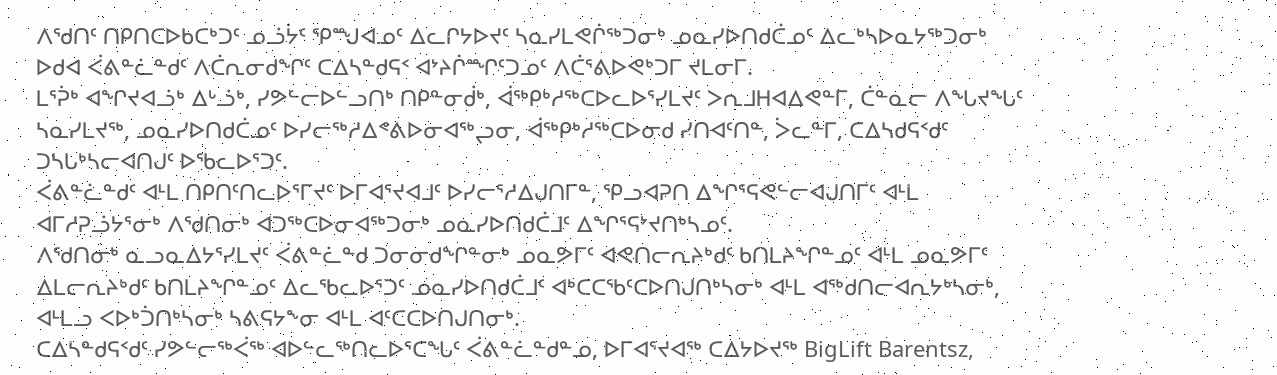ᐱᖁᑎᑦ ᑎᑭᑎᑕᐅᑲᑕᒃᑐᑦ ᓄᓘᔮᑦ ᕿᙳᐊᓄᑦ ᐃᓚᒋᔭᐅᔪᑦ ᓴᓇᓯᒪᕙᒌᖅᑐᓂᒃ ᓄᓇᓯᐅᑎᑯᑖᓄᑦ ᐃᓚᒃᓴᐅᓇᔭᖅᑐᓂᒃ ᐅᑯᐊ ᐹᕕᓐᓛᓐᑯᑦ ᐱᑖᕆᓂᑯᖏᑦ ᑕᐃᓴᓐᑯᕋᑉ ᐊᔾᔨᒌᙱᑦᑐᓄᑦ ᐱᑖᕐᕕᐅᕙᒃᑐᒥ ᔪᒪᓂᒥ.
ᒪᕐᕉᒃ ᐊᖏᔪᐊᓘᒃ ᐃᒡᓘᒃ, ᓯᕗᓪᓕᐅᓪᓗᑎᒃ ᑎᑭᓐᓂᑰᒃ, ᐋᖅᑭᒃᓱᖅᑕᐅᓚᐅᕐᓯᒪᔪᑦ ᐳᕆᒧᕼᐊᐃᕙᓐᒥ, ᑖᓐᓇᓕ ᐱᖓᔪᖓᑦ ᓴᓇᓯᒪᔪᖅ, ᓄᓇᓯᐅᑎᑯᑖᓄᑦ ᐅᓯᓕᖅᓱᐃᕝᕕᐅᓂᐊᖅᖢᓂ, ᐋᖅᑭᒃᓱᖅᑕᐅᓂᑯ ᓯᑎᐊᑦᑎᓐ, ᐴᓚᓐᒥ, ᑕᐃᓴᑯᕋᑉᑯᑦ ᑐᓴᒐᒃᓴᓕᐊᑎᒍᑦ ᐅᖃᓚᐅᕐᑐᑦ.
ᐹᕕᓐᓛᓐᑯᑦ ᐊᒻᒪ ᑎᑭᑎᑦᑎᓚᐅᕐᒥᔪᑦ ᐅᒥᐊᕐᔪᐊᒧᑦ ᐅᓯᓕᕐᓱᐃᒍᑎᒥᓐ, ᕿᓗᐊᕈᑎ ᐃᖏᕐᕋᕙᓪᓕᐊᒍᑎᒥᑦ ᐊᒻᒪ ᐊᒥᓱᕈᓘᔭᕐᓂᒃ ᐱᖁᑎᓂᒃ ᐊᑐᖅᑕᐅᓂᐊᖅᑐᓂᒃ ᓄᓇᓯᐅᑎᑯᑖᒧᑦ ᐃᖏᕐᕋᔾᔪᑎᒃᓴᓄᑦ.
ᐱᖁᑎᓂᒃ ᓇᓗᓇᐃᔭᕐᓯᒪᔪᑦ ᐹᕕᓐᓛᓐᑯ ᑐᓂᓂᑯᖏᓐᓂᒃ ᓄᓇᕗᒥᑦ ᐊᕙᑎᓕᕆᔨᒃᑯᑦ ᑲᑎᒪᔨᖏᓐᓄᑦ ᐊᒻᒪ ᓄᓇᕗᒥᑦ ᐃᒪᓕᕆᔨᒃᑯᑦ ᑲᑎᒪᔨᖏᓐᓄᑦ ᐃᓚᖃᓚᐅᕐᑐᑦ ᓄᓇᓯᐅᑎᑯᑖᒧᑦ ᐊᒃᑕᑕᖃᑦᑕᐅᑎᒍᑎᒃᓴᓂᒃ ᐊᒻᒪ ᐊᖅᑯᑎᓕᐊᕆᔭᒃᓴᓂᒃ, ᐊᒻᒪᓗ ᐸᐅᒃᑑᑎᒃᓴᓂᒃ ᓴᕕᕋᔭᖕᓂ ᐊᒻᒪ ᐊᑦᑕᑕᐅᑎᒍᑎᓂᒃ.
ᑕᐃᓴᓐᑯᕋᑉᑯᑦ ᓯᕗᓪᓕᖅᐹᖅ ᐊᐅᓪᓚᖅᑎᓚᐅᕐᑕᖓᑦ ᐹᕕᓐᓛᓐᑯᓐᓄ, ᐅᒥᐊᕐᔪᐊᖅ ᑕᐃᔭᐅᔪᖅ BigLift Barentsz,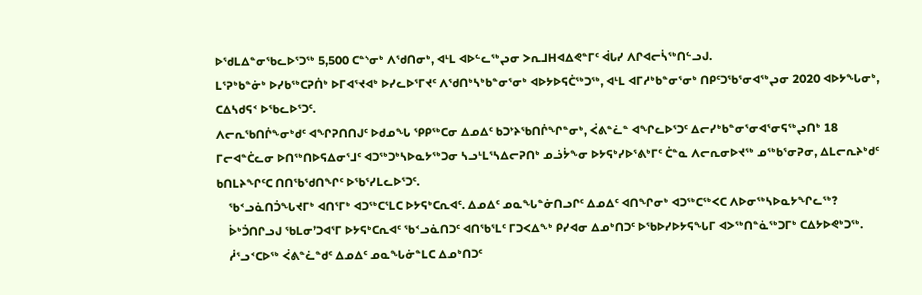ᐅᖁᒪᐃᓐᓂᖃᓚᐅᕐᑐᖅ 5,500 ᑕᓐᔅᓂᒃ ᐱᖁᑎᓂᒃ, ᐊᒻᒪ ᐊᐅᓪᓚᖅᖢᓂ ᐳᕆᒧᕼᐊᐃᕙᓐᒥᑦ ᐋᒐᓯ ᐱᒋᐊᓕᓵᖅᑎᓪᓗᒍ.
ᒪᕐᕈᒃᑲᓐᓃᒃ ᐅᓯᑲᖅᑕᕈᑏᒃ ᐅᒥᐊᕐᔪᐊᒃ ᐅᓯᓚᐅᕐᒥᔪᑦ ᐱᖁᑎᒃᓴᒃᑲᓐᓂᕐᓂᒃ ᐊᐅᔭᐅᕋᑖᖅᑐᖅ, ᐊᒻᒪ ᐊᒥᓱᒃᑲᓐᓂᕐᓂᒃ ᑎᑭᑦᑐᖃᕐᓂᐊᖅᖢᓂ 2020 ᐊᐅᔭᖓᓂᒃ, ᑕᐃᓴᑯᕋᑉ ᐅᖃᓚᐅᕐᑐᑦ.
ᐱᓕᕆᖃᑎᒌᖕᓂᒃᑯᑦ ᐊᖏᕈᑎᑎᒍᑦ ᐅᑯᓄᖓ ᕿᑭᖅᑕᓂ ᐃᓄᐃᑦ ᑲᑐᔾᔨᖃᑎᒌᖏᓐᓂᒃ, ᐹᕕᓐᓛᓐ ᐊᖏᓚᐅᕐᑐᑦ ᐃᓕᓯᒃᑲᓐᓂᕐᓂᐊᕐᓂᕋᖅᖢᑎᒃ 18 ᒥᓕᐊᓐᑖᓚᓂ ᐅᑎᖅᑎᐅᕋᐃᓂᕐᒧᑦ ᐊᑐᖅᑐᒃᓴᐅᓇᔭᖅᑐᓂ ᓴᓗᒻᒪᕐᓴᐃᓕᕈᑎᒃ ᓄᓘᔮᖕᓂ ᐅᔭᕋᒃᓯᐅᕐᕕᒃᒥᑦ ᑖᓐᓇ ᐱᓕᕆᓂᐅᔪᖅ ᓄᖅᑲᕐᓂᕈᓂ, ᐃᒪᓕᕆᔨᒃᑯᑦ ᑲᑎᒪᔨᖏᑦᑕ ᑎᑎᖃᖁᑎᖏᑦ ᐅᖃᕐᓯᒪᓚᐅᕐᑐᑦ.
    ᖃᑉᓗᓈᑎᑑᖓᔪᒥᒃ ᐊᑎᕐᒥᒃ ᐊᑐᖅᑕᕐᒪᑕ ᐅᔭᕋᒃᑕᕆᐊᑦ. ᐃᓄᐃᑦ ᓄᓇᖓᓐᓃᑎᓗᒋᑦ ᐃᓄᐃᑦ ᐊᑎᖏᓂᒃ ᐊᑐᖅᑕᖅᐸᑕ ᐱᐅᓂᖅᓴᐅᓇᔭᖏᓚᖅ?
    ᐆᒃᑑᑎᒋᓗᒍ ᖃᒪᓂ’ᑐᐊᕐᒥ ᐅᔭᕋᒃᑕᕆᐊᑦ ᖃᑉᓗᓈᑎᑐᑦ ᐊᑎᖃᕐᒪᑦ ᒥᑐᐸᐃᖕᒃ ᑭᓯᐊᓂ ᐃᓄᒃᑎᑐᑦ ᐅᖃᐅᓯᐅᔭᕋᖓᒥ ᐊᐳᖅᑎᓐᓈᖅᑐᒥᒃ ᑕᐃᔭᐅᕙᒃᑐᖅ.
    ᓲᕐᓗᑉᑕᐅᖅ ᐹᕕᓐᓛᓐᑯᑦ ᐃᓄᐃᑦ ᓄᓇᖓᓃᓐᒪᑕ ᐃᓄᒃᑎᑐᑦ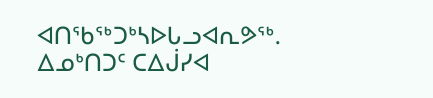ᐊᑎᖃᖅᑐᒃᓴᐅᒐᓗᐊᕆᕗᖅ. ᐃᓄᒃᑎᑐᑦ ᑕᐃᒎᓯᐊ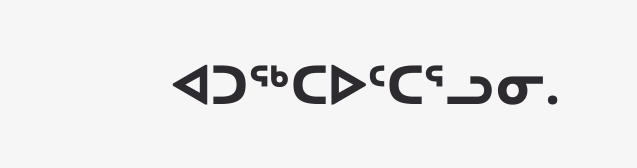ᐊᑐᖅᑕᐅᑦᑕᕐᓗᓂ.